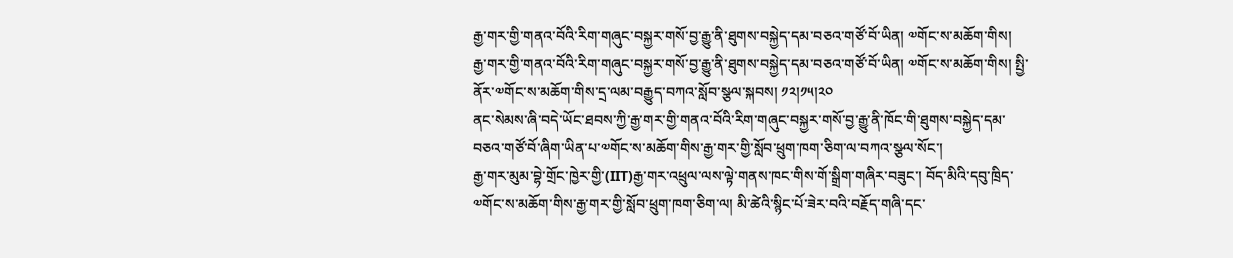རྒྱ་གར་གྱི་གནའ་བོའི་རིག་གཞུང་བསྐྱར་གསོ་བྱ་རྒྱུ་ནི་ཐུགས་བསྐྱེད་དམ་བཅའ་གཙོ་བོ་ཡིན། ༧གོང་ས་མཆོག་གིས།
རྒྱ་གར་གྱི་གནའ་བོའི་རིག་གཞུང་བསྐྱར་གསོ་བྱ་རྒྱུ་ནི་ཐུགས་བསྐྱེད་དམ་བཅའ་གཙོ་བོ་ཡིན། ༧གོང་ས་མཆོག་གིས། སྤྱི་ནོར་༧གོང་ས་མཆོག་གིས་དྲ་ལམ་བརྒྱུད་བཀའ་སློབ་སྩལ་སྐབས། ༡༢།༡༥།༢༠
ནང་སེམས་ཞི་བདེ་ཡོང་ཐབས་ཀྱི་རྒྱ་གར་གྱི་གནའ་བོའི་རིག་གཞུང་བསྐྱར་གསོ་བྱ་རྒྱུ་ནི་ཁོང་གི་ཐུགས་བསྐྱེད་དམ་བཅའ་གཙོ་བོ་ཞིག་ཡིན་པ་༧གོང་ས་མཆོག་གིས་རྒྱ་གར་གྱི་སློབ་ཕྲུག་ཁག་ཅིག་ལ་བཀའ་སྩལ་སོང་།
རྒྱ་གར་མུམ་བྷེ་གྲོང་ཁྱེར་གྱི་(IIT)རྒྱ་གར་འཕྲུལ་ལས་ལྟེ་གནས་ཁང་གིས་གོ་སྒྲིག་གཞིར་བཟུང་། བོད་མིའི་དབུ་ཁྲིད་༧གོང་ས་མཆོག་གིས་རྒྱ་གར་གྱི་སློབ་ཕྲུག་ཁག་ཅིག་ལ། མི་ཚེའི་སྙིང་པོ་ཟེར་བའི་བརྗོད་གཞི་དང་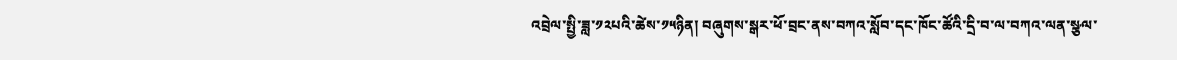འབྲེལ་སྤྱི་ཟླ་༡༢པའི་ཚེས་༡༥ཉིན། བཞུགས་སྒར་ཕོ་བྲང་ནས་བཀའ་སློབ་དང་ཁོང་ཚོའི་དྲི་བ་ལ་བཀའ་ལན་སྩལ་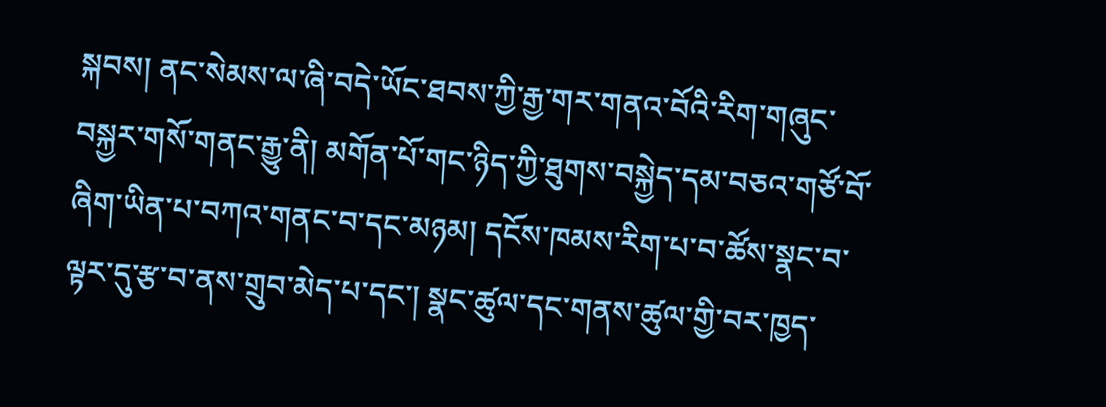སྐབས། ནང་སེམས་ལ་ཞི་བདེ་ཡོང་ཐབས་ཀྱི་རྒྱ་གར་གནའ་བོའི་རིག་གཞུང་བསྐྱར་གསོ་གནང་རྒྱུ་ནི། མགོན་པོ་གང་ཉིད་ཀྱི་ཐུགས་བསྐྱེད་དམ་བཅའ་གཙོ་བོ་ཞིག་ཡིན་པ་བཀའ་གནང་བ་དང་མཉམ། དངོས་ཁམས་རིག་པ་བ་ཚོས་སྣང་བ་ལྟར་དུ་རྩ་བ་ནས་གྲུབ་མེད་པ་དང་། སྣང་ཚུལ་དང་གནས་ཚུལ་གྱི་བར་ཁྱད་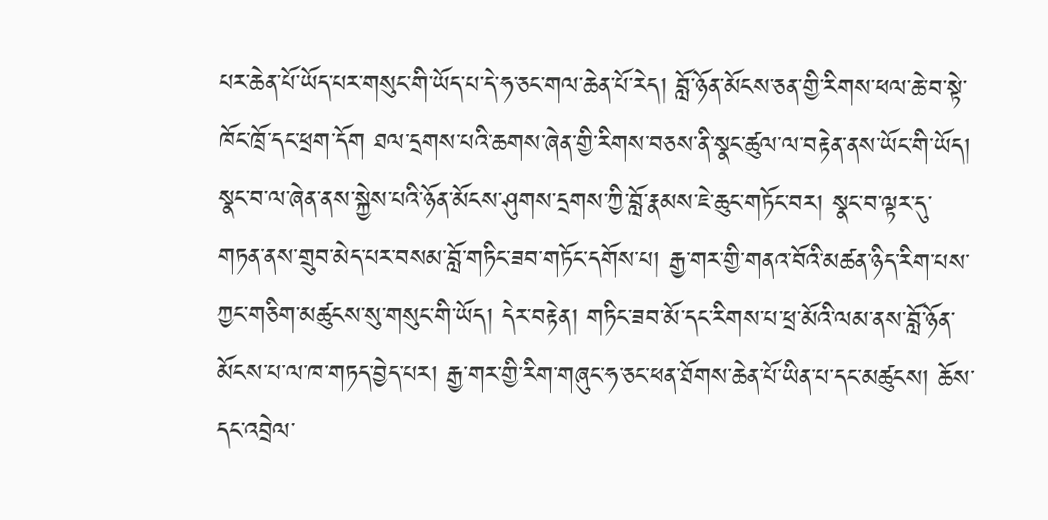པར་ཆེན་པོ་ཡོད་པར་གསུང་གི་ཡོད་པ་དེ་ཧ་ཅང་གལ་ཆེན་པོ་རེད། བློ་ཉོན་མོངས་ཅན་གྱི་རིགས་ཕལ་ཆེ་བ་སྟེ་ཁོང་ཁྲོ་དང་ཕྲག་དོག ཐལ་དྲགས་པའི་ཆགས་ཞེན་གྱི་རིགས་བཅས་ནི་སྣང་ཚུལ་ལ་བརྟེན་ནས་ཡོང་གི་ཡོད། སྣང་བ་ལ་ཞེན་ནས་སྐྱེས་པའི་ཉོན་མོངས་ཤུགས་དྲགས་ཀྱི་བློ་རྣམས་ཇེ་ཆུང་གཏོང་བར། སྣང་བ་ལྟར་དུ་གཏན་ནས་གྲུབ་མེད་པར་བསམ་བློ་གཏིང་ཟབ་གཏོང་དགོས་པ། རྒྱ་གར་གྱི་གནའ་བོའི་མཚན་ཉིད་རིག་པས་ཀྱང་གཅིག་མཚུངས་སུ་གསུང་གི་ཡོད། དེར་བརྟེན། གཏིང་ཟབ་མོ་དང་རིགས་པ་ཕྲ་མོའི་ལམ་ནས་བློ་ཉོན་མོངས་པ་ལ་ཁ་གཏད་བྱེད་པར། རྒྱ་གར་གྱི་རིག་གཞུང་ཧ་ཅང་ཕན་ཐོགས་ཆེན་པོ་ཡིན་པ་དང་མཚུངས། ཆོས་དང་འབྲེལ་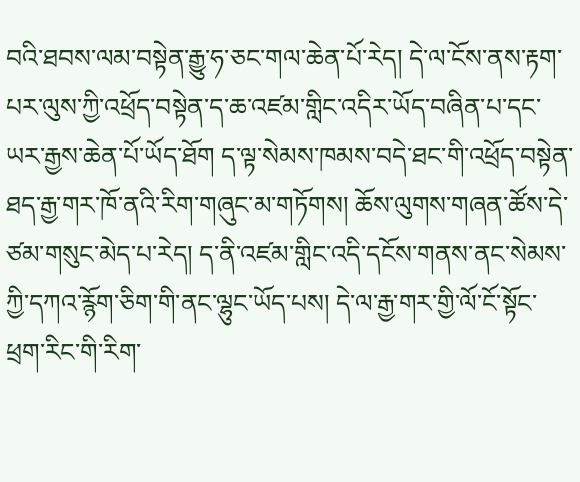བའི་ཐབས་ལམ་བསྟེན་རྒྱུ་ཧ་ཅང་གལ་ཆེན་པོ་རེད། དེ་ལ་ངོས་ནས་རྟག་པར་ལུས་ཀྱི་འཕྲོད་བསྟེན་ད་ཆ་འཛམ་གླིང་འདིར་ཡོད་བཞིན་པ་དང་ཡར་རྒྱས་ཆེན་པོ་ཡོད་ཐོག ད་ལྟ་སེམས་ཁམས་བདེ་ཐང་གི་འཕྲོད་བསྟེན་ཐད་རྒྱ་གར་ཁོ་ནའི་རིག་གཞུང་མ་གཏོགས། ཆོས་ལུགས་གཞན་ཚོས་དེ་ཙམ་གསུང་མེད་པ་རེད། ད་ནི་འཛམ་གླིང་འདི་དངོས་གནས་ནང་སེམས་ཀྱི་དཀའ་རྙོག་ཅིག་གི་ནང་ལྷུང་ཡོད་པས། དེ་ལ་རྒྱ་གར་གྱི་ལོ་ངོ་སྟོང་ཕྲག་རིང་གི་རིག་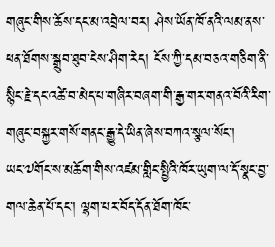གཞུང་གིས་ཆོས་དང་མ་འབྲེལ་བར། ཤེས་ཡོན་ཁོ་ནའི་ལམ་ནས་ཕན་ཐོགས་སྒྲུབ་ཐུབ་ངེས་ཤིག་རེད། ངོས་ཀྱི་དམ་བཅའ་གཅིག་ནི་སྙིང་རྗེ་དང་འཚེ་བ་མེད་པ་གཞིར་བཞག་གི་རྒྱ་གར་གནའ་བོའི་རིག་གཞུང་བསྐྱར་གསོ་གནང་རྒྱུ་དེ་ཡིན་ཞེས་བཀའ་སྩལ་སོང་།
ཡང་༧གོང་ས་མཆོག་གིས་འཛམ་གླིང་སྤྱིའི་ཁོར་ཡུག་ལ་དོ་སྣང་བྱ་གལ་ཆེན་པོ་དང་། ལྷག་པར་བོད་དོན་ཐོག་ཁོང་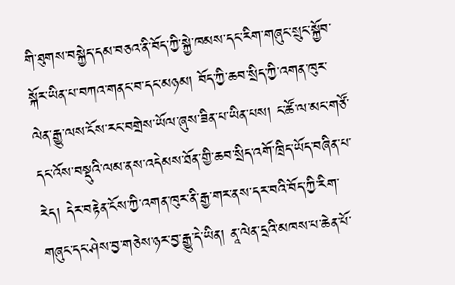གི་ཐུགས་བསྐྱེད་དམ་བཅའ་ནི་བོད་ཀྱི་སྐྱེ་ཁམས་དང་རིག་གཞུང་སྲུང་སྐྱོབ་སྐོར་ཡིན་པ་བཀའ་གནང་བ་དང་མཉམ། བོད་ཀྱི་ཆབ་སྲིད་ཀྱི་འགན་ཁུར་ལེན་རྒྱུ་ལས་ངོས་རང་བགྲེས་ཡོལ་ཞུས་ཟིན་པ་ཡིན་པས། ང་ཚོ་ལ་མང་གཙོ་དང་འོས་བསྡུའི་ལམ་ནས་འདེམས་ཐོན་གྱི་ཆབ་སྲིད་འགོ་ཁྲིད་ཡོད་བཞིན་པ་རེད། དེར་བརྟེན་ངོས་ཀྱི་འགན་ཁུར་ནི་རྒྱ་གར་ནས་དར་བའི་བོད་ཀྱི་རིག་གཞུང་དང་ཤེས་བྱ་གཅེས་ཉར་བྱ་རྒྱུ་དེ་ཡིན། ནཱ་ལེན་དྲའི་མཁས་པ་ཆེན་པོ་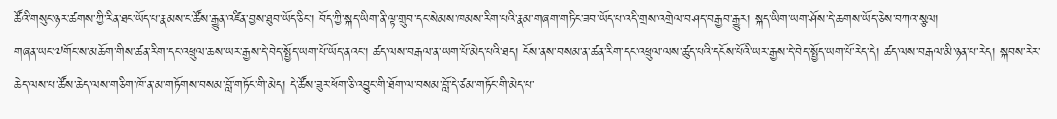ཚོའི་གསུང་ཉར་ཚགས་ཀྱི་རིན་ཐང་ཡོད་པ་རྣམས་ང་ཚོས་རྒྱུན་འཛིན་བྱས་ཐུབ་ཡོད་ཅིང་། བོད་ཀྱི་སྐད་ཡིག་ནི་ལྟ་གྲུབ་དང་སེམས་ཁམས་རིག་པའི་རྣམ་གཞག་གཏིང་ཟབ་ཡོད་པ་འདི་གྲས་འགྲེལ་བཤད་བརྒྱབ་རྒྱུར། སྐད་ཡིག་ཡག་ཤོས་དེ་ཆགས་ཡོད་ཅེས་བཀའ་སྩལ།
གཞན་ཡང་༧གོང་ས་མཆོག་གིས་ཚན་རིག་དང་འཕྲུལ་ཆས་ཡར་རྒྱས་དེ་བེད་སྤྱོད་ཡག་པོ་ཡོད་ནའང་། ཚད་ལས་བརྒལ་ན་ཡག་པོ་མེད་པའི་ཐད། ངོས་ནས་བསམ་ན་ཚན་རིག་དང་འཕྲུལ་ལས་ཚུད་པའི་དངོས་པོའི་ཡར་རྒྱས་དེ་བེད་སྤྱོད་ཡག་པོ་རེད་དེ། ཚད་ལས་བརྒལ་མི་ཉན་པ་རེད། སྐབས་རེར་ཆེད་ལས་པ་ཚོས་ཆེད་ལས་གཅིག་ཁོ་ན་མ་གཏོགས་བསམ་བློ་གཏོང་གི་མེད། དེ་ཚོས་ཟུར་ཕོག་ཅི་འབྱུང་གི་ཐོག་ལ་བསམ་བློ་དེ་ཙམ་གཏོང་གི་མེད་པ་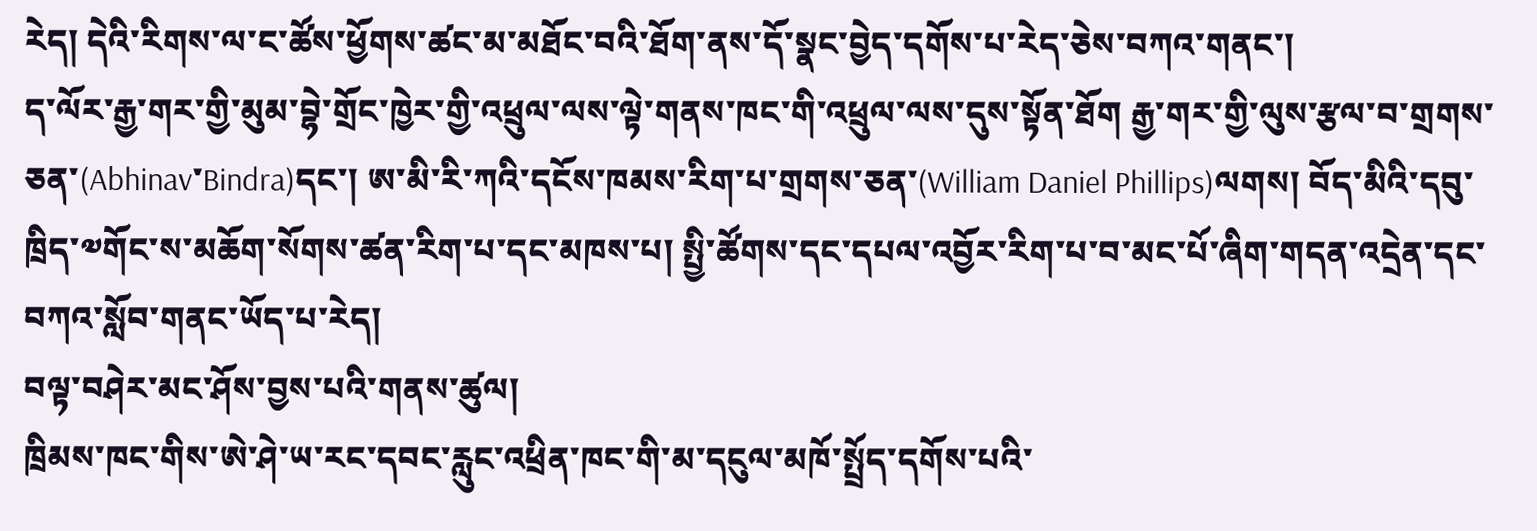རེད། དེའི་རིགས་ལ་ང་ཚོས་ཕྱོགས་ཚང་མ་མཐོང་བའི་ཐོག་ནས་དོ་སྣང་བྱེད་དགོས་པ་རེད་ཅེས་བཀའ་གནང་།
ད་ལོར་རྒྱ་གར་གྱི་མུམ་བྷེ་གྲོང་ཁྱེར་གྱི་འཕྲུལ་ལས་ལྟེ་གནས་ཁང་གི་འཕྲུལ་ལས་དུས་སྟོན་ཐོག རྒྱ་གར་གྱི་ལུས་རྩལ་བ་གྲགས་ཅན་(Abhinav་Bindra)དང་། ཨ་མི་རི་ཀའི་དངོས་ཁམས་རིག་པ་གྲགས་ཅན་(William Daniel Phillips)ལགས། བོད་མིའི་དབུ་ཁྲིད་༧གོང་ས་མཆོག་སོགས་ཚན་རིག་པ་དང་མཁས་པ། སྤྱི་ཚོགས་དང་དཔལ་འབྱོར་རིག་པ་བ་མང་པོ་ཞིག་གདན་འདྲེན་དང་བཀའ་སློབ་གནང་ཡོད་པ་རེད།
བལྟ་བཤེར་མང་ཤོས་བྱས་པའི་གནས་ཚུལ།
ཁྲིམས་ཁང་གིས་ཨེ་ཤེ་ཡ་རང་དབང་རླུང་འཕྲིན་ཁང་གི་མ་དངུལ་མཁོ་སྤྲོད་དགོས་པའི་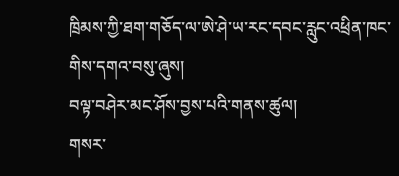ཁྲིམས་ཀྱི་ཐག་གཅོད་ལ་ཨེ་ཤེ་ཡ་རང་དབང་རླུང་འཕྲིན་ཁང་གིས་དགའ་བསུ་ཞུས།
བལྟ་བཤེར་མང་ཤོས་བྱས་པའི་གནས་ཚུལ།
གསར་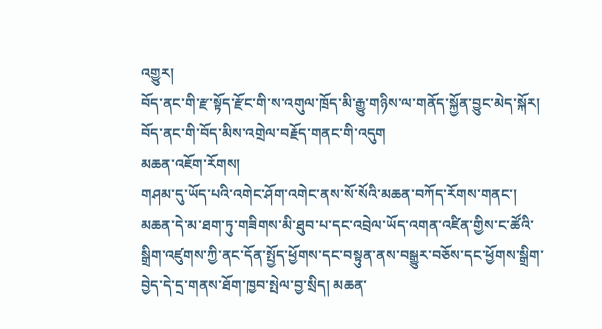འགྱུར།
བོད་ནང་གི་རྫ་སྟོད་རྫོང་གི་ས་འགུལ་ཁྲོད་མི་རྒྱུ་གཉིས་ལ་གནོད་སྐྱོན་བྱུང་མེད་སྐོར། བོད་ནང་གི་བོད་མིས་འགྲེལ་བརྗོད་གནང་གི་འདུག
མཆན་འཇོག་རོགས།
གཤམ་དུ་ཡོད་པའི་འགེང་ཤོག་འགེང་ནས་སོ་སོའི་མཆན་བཀོད་རོགས་གནང་། མཆན་དེ་མ་ཐག་ཏུ་གཟིགས་མི་ཐུབ་པ་དང་འབྲེལ་ཡོད་འགན་འཛིན་གྱིས་ང་ཚོའི་སྒྲིག་འཛུགས་ཀྱི་ནང་དོན་སྤྱོད་ཕྱོགས་དང་བསྟུན་ནས་བསྒྱུར་བཅོས་དང་ཕྱོགས་སྒྲིག་བྱེད་དེ་དྲ་གནས་ཐོག་ཁྱབ་སྤེལ་བྱ་སྲིད། མཆན་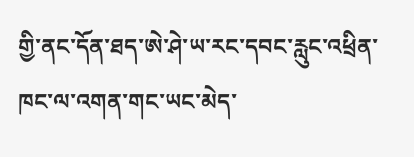གྱི་ནང་དོན་ཐད་ཨེ་ཤེ་ཡ་རང་དབང་རླུང་འཕྲིན་ཁང་ལ་འགན་གང་ཡང་མེད་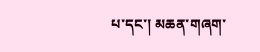པ་དང་། མཆན་གཞག་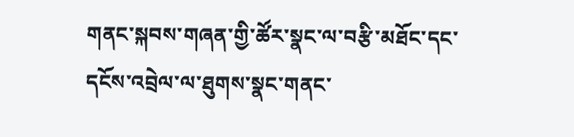གནང་སྐབས་གཞན་གྱི་ཚོར་སྣང་ལ་བརྩི་མཐོང་དང་དངོས་འབྲེལ་ལ་ཐུགས་སྣང་གནང་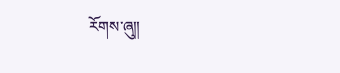རོགས་ཞུ༎